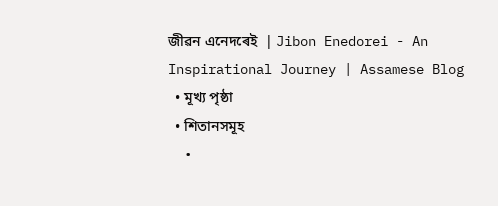জীৱন এনেদৰেই  | Jibon Enedorei - An Inspirational Journey | Assamese Blog
  • মূখ্য পৃষ্ঠা
  • শিতানসমূহ
  •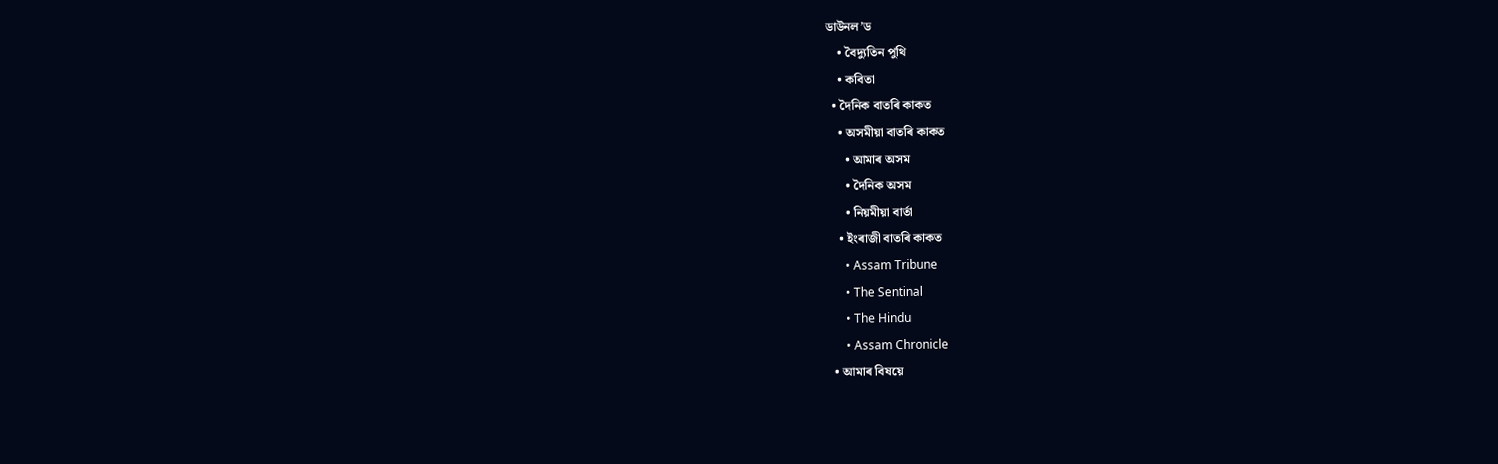ডাউনল’ড
    • বৈদ্যুতিন পুথি
    • কবিতা
  • দৈনিক বাতৰি কাকত
    • অসমীয়া বাতৰি কাকত
      • আমাৰ অসম
      • দৈনিক অসম
      • নিয়মীয়া বাৰ্তা
    • ইংৰাজী বাতৰি কাকত
      • Assam Tribune
      • The Sentinal
      • The Hindu
      • Assam Chronicle
  • আমাৰ বিষয়ে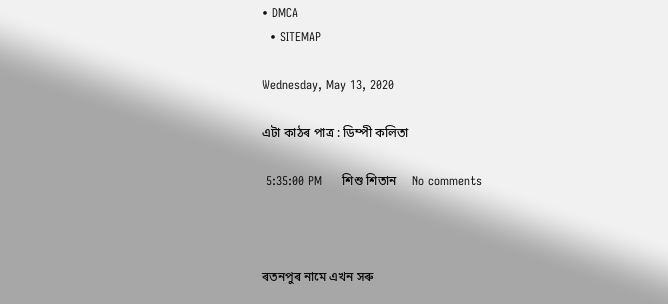• DMCA
  • SITEMAP

Wednesday, May 13, 2020

এটা কাঠৰ পাত্ৰ : ডিম্পী কলিতা

 5:35:00 PM     শিশু শিতান     No comments



ৰতনপুৰ নামে এখন সৰু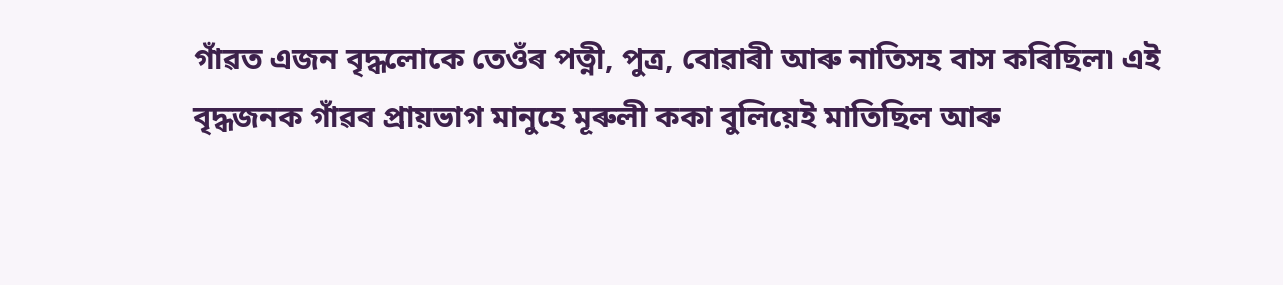গাঁৱত এজন বৃদ্ধলোকে তেওঁৰ পত্নী, পুত্ৰ, বোৱাৰী আৰু নাতিসহ বাস কৰিছিল৷ এই বৃদ্ধজনক গাঁৱৰ প্ৰায়ভাগ মানুহে মূৰুলী ককা বুলিয়েই মাতিছিল আৰু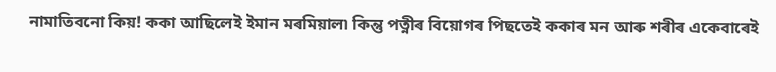নামাতিবনো কিয়! ককা আছিলেই ইমান মৰমিয়াল৷ কিন্তু পত্নীৰ বিয়োগৰ পিছতেই ককাৰ মন আৰু শৰীৰ একেবাৰেই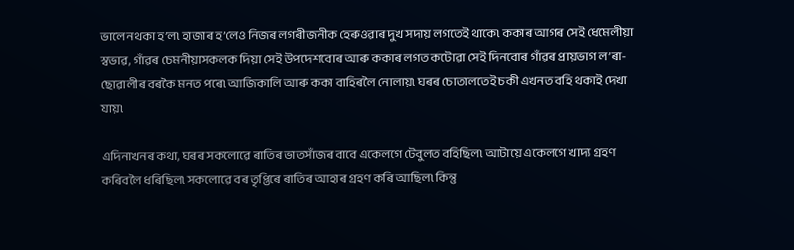ভালে নথকা হ’ল৷ হাজাৰ হ’লেও নিজৰ লগৰীজনীক হেৰুওৱাৰ দুখ সদায় লগতেই থাকে৷ ককাৰ আগৰ সেই ধেমেলীয়া স্বভাৱ, গাঁৱৰ চেমনীয়াসকলক দিয়া সেই উপদেশবোৰ আৰু ককাৰ লগত কটোৱা সেই দিনবোৰ গাঁৱৰ প্ৰায়ভাগ ল’ৰা-ছোৱালীৰ বৰকৈ মনত পৰে৷ আজিকালি আৰু ককা বাহিৰলৈ নোলায়৷ ঘৰৰ চোতালতেই চকী এখনত বহি থকাই দেখা যায়৷

এদিনাখনৰ কথা, ঘৰৰ সকলোৱে ৰাতিৰ ভাতসাঁজৰ বাবে একেলগে টেবুলত বহিছিল৷ আটায়ে একেলগে খাদ্য গ্ৰহণ কৰিবলৈ ধৰিছিল৷ সকলোৱে বৰ তৃপ্তিৰে ৰাতিৰ আহাৰ গ্ৰহণ কৰি আছিল৷ কিন্তু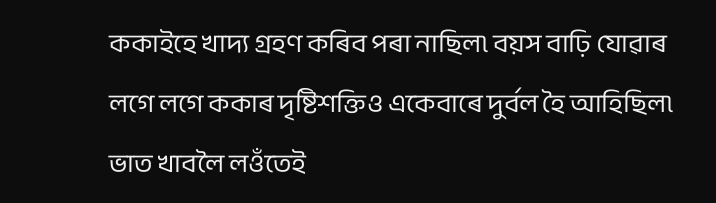ককাইহে খাদ্য গ্ৰহণ কৰিব পৰা নাছিল৷ বয়স বাঢ়ি যোৱাৰ লগে লগে ককাৰ দৃষ্টিশক্তিও একেবাৰে দুৰ্বল হৈ আহিছিল৷ ভাত খাবলৈ লওঁতেই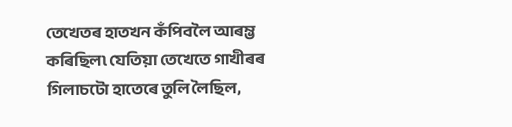তেখেতৰ হাতখন কঁপিবলৈ আৰম্ভ কৰিছিল৷ যেতিয়া তেখেতে গাখীৰৰ গিলাচটো হাতেৰে তুলি লৈছিল,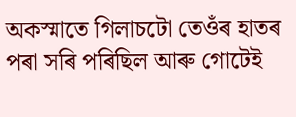অকস্মাতে গিলাচটো তেওঁৰ হাতৰ পৰা সৰি পৰিছিল আৰু গোটেই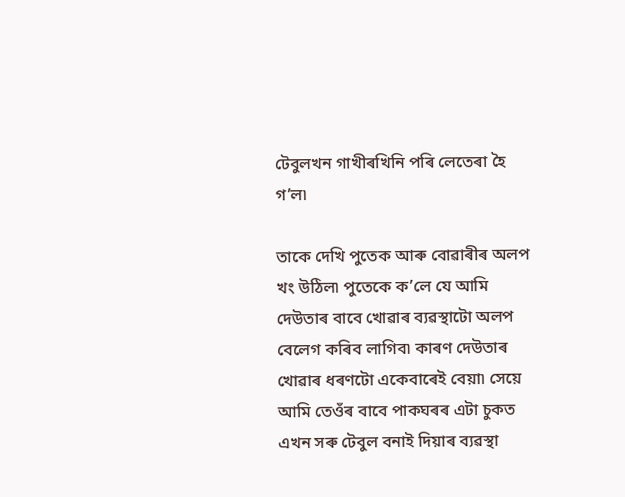টেবুলখন গাখীৰখিনি পৰি লেতেৰা হৈ গ’ল৷

তাকে দেখি পুতেক আৰু বোৱাৰীৰ অলপ খং উঠিল৷ পুতেকে ক’লে যে আমি দেউতাৰ বাবে খোৱাৰ ব্যৱস্থাটো অলপ বেলেগ কৰিব লাগিব৷ কাৰণ দেউতাৰ খোৱাৰ ধৰণটো একেবাৰেই বেয়া৷ সেয়ে আমি তেওঁৰ বাবে পাকঘৰৰ এটা চুকত এখন সৰু টেবুল বনাই দিয়াৰ ব্যৱস্থা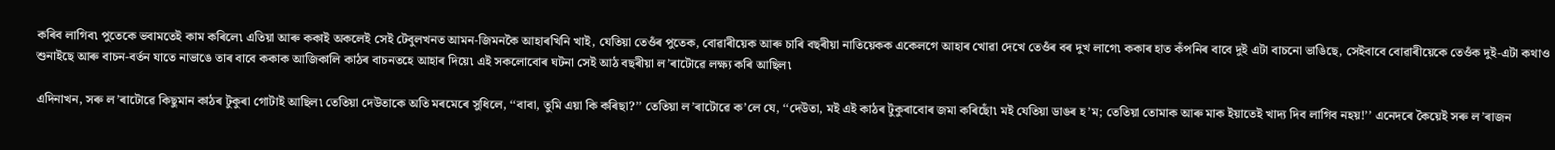কৰিব লাগিব৷ পুতেকে ভবামতেই কাম কৰিলে৷ এতিয়া আৰু ককাই অকলেই সেই টেবুলখনত আমন-জিমনকৈ আহাৰখিনি খাই, যেতিয়া তেওঁৰ পুতেক, বোৱাৰীয়েক আৰু চাৰি বছৰীয়া নাতিয়েকক একেলগে আহাৰ খোৱা দেখে তেওঁৰ বৰ দুখ লাগে৷ ককাৰ হাত কঁপনিৰ বাবে দুই এটা বাচনো ভাঙিছে, সেইবাবে বোৱাৰীয়েকে তেওঁক দুই-এটা কথাও শুনাইছে আৰু বাচন-বৰ্তন যাতে নাভাঙে তাৰ বাবে ককাক আজিকালি কাঠৰ বাচনতহে আহাৰ দিয়ে৷ এই সকলোবোৰ ঘটনা সেই আঠ বছৰীয়া ল’ৰাটোৱে লক্ষ্য কৰি আছিল৷

এদিনাখন, সৰু ল’ৰাটোৱে কিছুমান কাঠৰ টুকুৰা গোটাই আছিল৷ তেতিয়া দেউতাকে অতি মৰমেৰে সুধিলে, ‘‘বাবা, তুমি এয়া কি কৰিছা?’’ তেতিয়া ল’ৰাটোৱে ক’লে যে, ‘‘দেউতা, মই এই কাঠৰ টুকুৰাবোৰ জমা কৰিছোঁ৷ মই যেতিয়া ডাঙৰ হ’ম; তেতিয়া তোমাক আৰু মাক ইয়াতেই খাদ্য দিব লাগিব নহয়!’’ এনেদৰে কৈয়েই সৰু ল’ৰাজন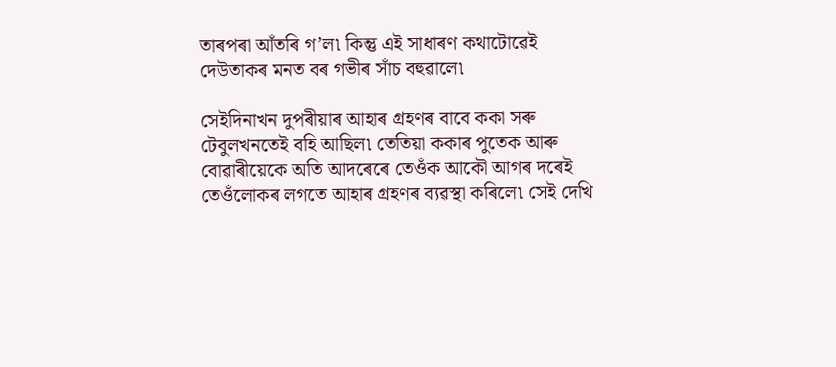তাৰপৰা আঁতৰি গ’ল৷ কিন্তু এই সাধাৰণ কথাটোৱেই দেউতাকৰ মনত বৰ গভীৰ সাঁচ বহুৱালে৷

সেইদিনাখন দুপৰীয়াৰ আহাৰ গ্ৰহণৰ বাবে ককা সৰু টেবুলখনতেই বহি আছিল৷ তেতিয়া ককাৰ পুতেক আৰু বোৱাৰীয়েকে অতি আদৰেৰে তেওঁক আকৌ আগৰ দৰেই তেওঁলোকৰ লগতে আহাৰ গ্ৰহণৰ ব্যৱস্থা কৰিলে৷ সেই দেখি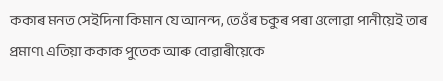ককাৰ মনত সেইদিনা কিমান যে আনন্দ, তেওঁৰ চকুৰ পৰা ওলোৱা পানীয়েই তাৰ প্ৰমাণ৷ এতিয়া ককাক পুতেক আৰু বোৱাৰীয়েকে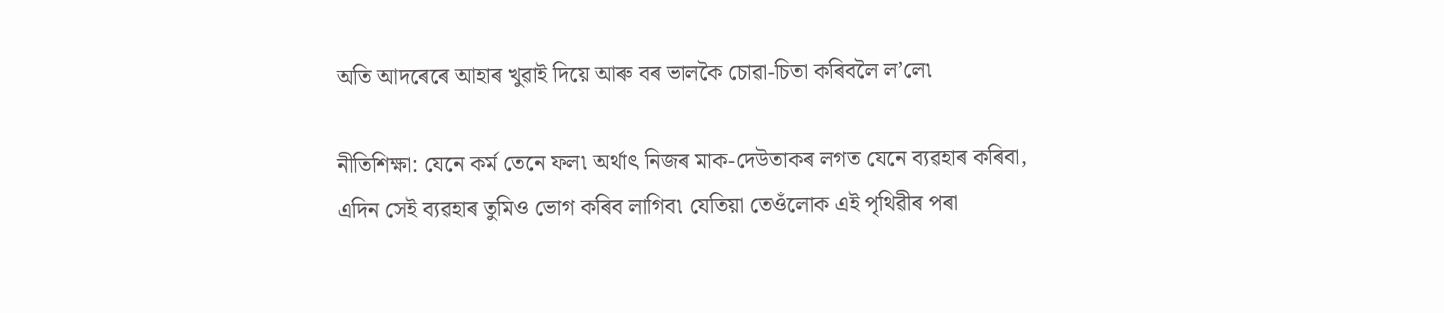অতি আদৰেৰে আহাৰ খুৱাই দিয়ে আৰু বৰ ভালকৈ চোৱা-চিতা কৰিবলৈ ল’লে৷

নীতিশিক্ষা: যেনে কৰ্ম তেনে ফল৷ অৰ্থাৎ নিজৰ মাক-দেউতাকৰ লগত যেনে ব্যৱহাৰ কৰিবা, এদিন সেই ব্যৱহাৰ তুমিও ভোগ কৰিব লাগিব৷ যেতিয়া তেওঁলোক এই পৃথিৱীৰ পৰা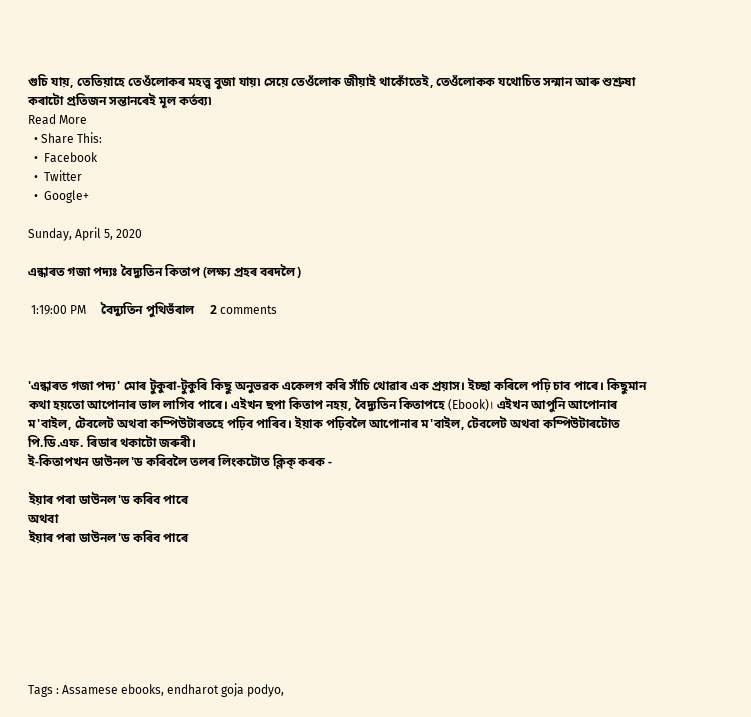গুচি যায়, তেতিয়াহে তেওঁলোকৰ মহত্ত্ব বুজা যায়৷ সেয়ে তেওঁলোক জীয়াই থাকোঁতেই, তেওঁলোকক যথোচিত সন্মান আৰু শুশ্ৰুষা কৰাটো প্ৰতিজন সন্তানৰেই মূল কৰ্তব্য৷
Read More
  • Share This:
  •  Facebook
  •  Twitter
  •  Google+

Sunday, April 5, 2020

এন্ধাৰত গজা পদ্যঃ বৈদ্যুতিন কিতাপ (লক্ষ্য প্ৰহৰ বৰদলৈ)

 1:19:00 PM     বৈদ্যুতিন পুথিভঁৰাল     2 comments



'এন্ধাৰত গজা পদ্য' মোৰ টুকুৰা-টুকুৰি কিছু অনুভৱক একেলগ কৰি সাঁচি থোৱাৰ এক প্ৰয়াস। ইচ্ছা কৰিলে পঢ়ি চাব পাৰে। কিছুমান কথা হয়তো আপোনাৰ ভাল লাগিব পাৰে। এইখন ছপা কিতাপ নহয়, বৈদ্যুতিন কিতাপহে (Ebook)। এইখন আপুনি আপোনাৰ ম'বাইল, টেবলেট অথবা কম্পিউটাৰতহে পঢ়িব পাৰিব। ইয়াক পঢ়িবলৈ আপোনাৰ ম'বাইল, টেবলেট অথবা কম্পিউটাৰটোত পি.ডি.এফ. ৰিডাৰ থকাটো জৰুৰী।
ই-কিতাপখন ডাউনল'ড কৰিবলৈ তলৰ লিংকটোত ক্লিক্ কৰক -

ইয়াৰ পৰা ডাউনল'ড কৰিব পাৰে
অথবা
ইয়াৰ পৰা ডাউনল'ড কৰিব পাৰে







Tags : Assamese ebooks, endharot goja podyo,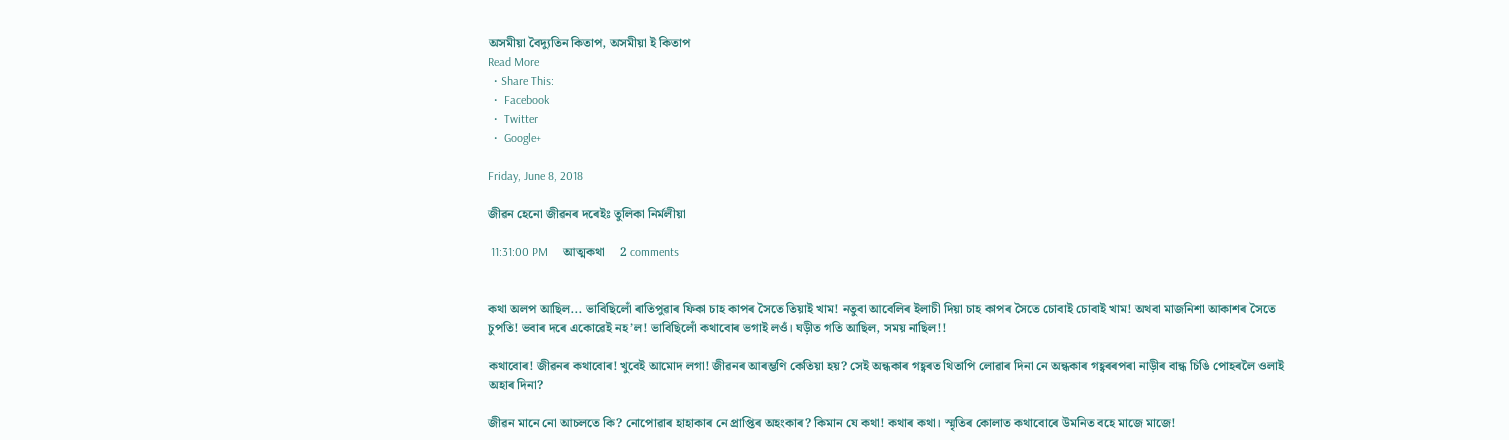অসমীয়া বৈদ্যুতিন কিতাপ, অসমীয়া ই কিতাপ
Read More
  • Share This:
  •  Facebook
  •  Twitter
  •  Google+

Friday, June 8, 2018

জীৱন হেনো জীৱনৰ দৰেইঃ তুলিকা নিৰ্মলীয়া

 11:31:00 PM     আত্মকথা     2 comments


কথা অলপ আছিল... ভাবিছিলোঁ ৰাতিপুৱাৰ ফিকা চাহ কাপৰ সৈতে তিয়াই খাম! নতুবা আবেলিৰ ইলাচী দিয়া চাহ কাপৰ সৈতে চোবাই চোবাই খাম! অথবা মাজনিশা আকাশৰ সৈতে চুপতি! ভবাৰ দৰে একোৱেই নহ’ল! ভাবিছিলোঁ কথাবোৰ ভগাই লওঁ। ঘড়ীত গতি আছিল, সময় নাছিল!!

কথাবোৰ! জীৱনৰ কথাবোৰ! খুবেই আমোদ লগা! জীৱনৰ আৰম্ভণি কেতিয়া হয়? সেই অন্ধকাৰ গহ্বৰত থিতাপি লোৱাৰ দিনা নে অন্ধকাৰ গহ্বৰৰপৰা নাড়ীৰ বান্ধ চিঙি পোহৰলৈ ওলাই অহাৰ দিনা?

জীৱন মানে নো আচলতে কি? নোপোৱাৰ হাহাকাৰ নে প্ৰাপ্তিৰ অহংকাৰ? কিমান যে কথা! কথাৰ কথা। স্মৃতিৰ কোলাত কথাবোৰে উমনিত বহে মাজে মাজে!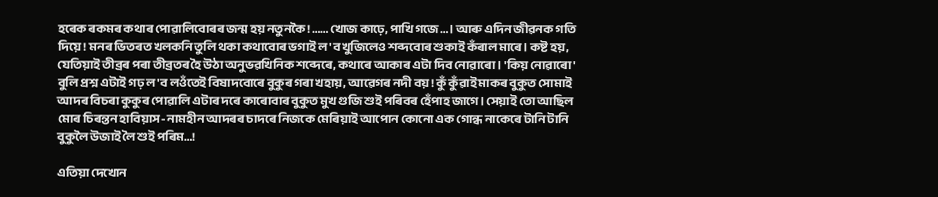হৰেক ৰকমৰ কথাৰ পোৱালিবোৰৰ জন্ম হয় নতুনকৈ! …… খোজ কাঢ়ে, পাখি গজে…। আৰু এদিন জীৱনক গতি দিয়ে! মনৰ ভিতৰত খলকনি তুলি থকা কথাবোৰ ভগাই ল'ব খুজিলেও শব্দবোৰ শুকাই কঁৰাল মাৰে। কষ্ট হয়, যেতিয়াই তীব্ৰৰ পৰা তীব্ৰতৰ হৈ উঠা অনুভৱখিনিক শব্দেৰে, কথাৰে আকাৰ এটা দিব নোৱাৰো। 'কিয় নোৱাৰো' বুলি প্ৰশ্ন এটাই গঢ় ল'ব লওঁতেই বিষাদবোৰে বুকুৰ গৰা খহায়, আৱেগৰ নদী বয়! কুঁ কুঁৱাই মাকৰ বুকুত সোমাই আদৰ বিচৰা কুকুৰ পোৱালি এটাৰ দৰে কাৰোবাৰ বুকুত মুখ গুজি শুই পৰিবৰ হেঁপাহ জাগে। সেয়াই তো আছিল মোৰ চিৰন্তন হাবিয়াস- নামহীন আদৰৰ চাদৰে নিজকে মেৰিয়াই আপোন কোনো এক গোন্ধ নাকেৰে টানি টানি বুকুলৈ উজাই লৈ শুই পৰিম…!

এতিয়া দেখোন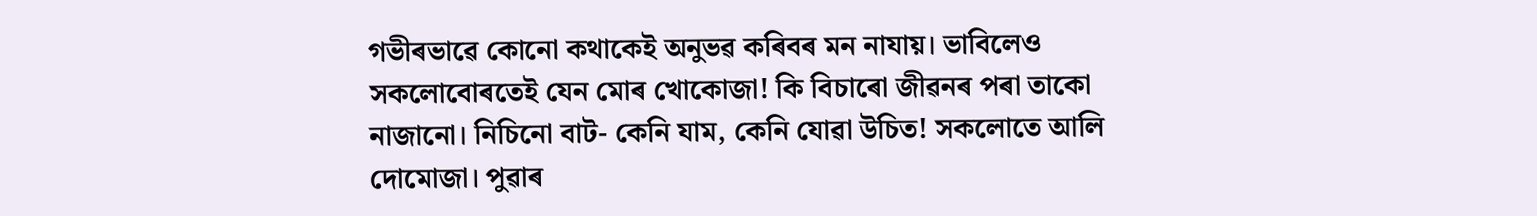গভীৰভাৱে কোনো কথাকেই অনুভৱ কৰিবৰ মন নাযায়। ভাবিলেও সকলোবোৰতেই যেন মোৰ খোকোজা! কি বিচাৰো জীৱনৰ পৰা তাকো নাজানো। নিচিনো বাট- কেনি যাম, কেনি যোৱা উচিত! সকলোতে আলি দোমোজা। পুৱাৰ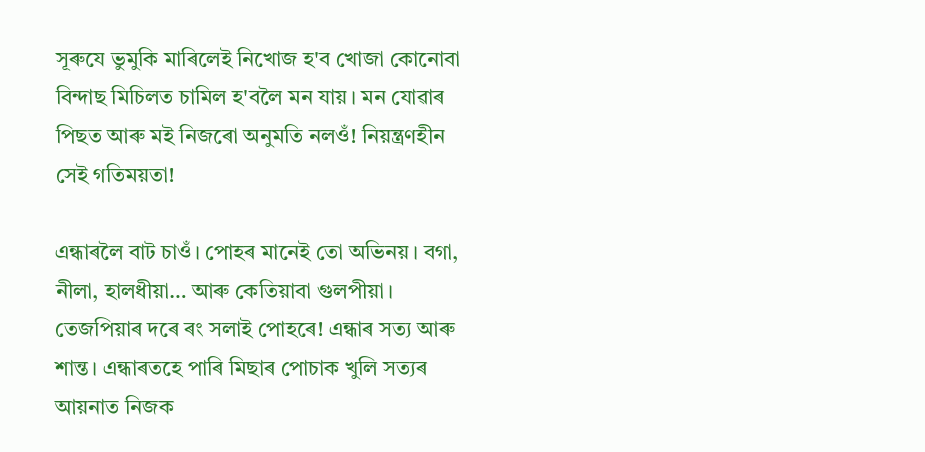সূৰুযে ভুমুকি মাৰিলেই নিখোজ হ'ব খোজা কোনোবা বিন্দাছ মিচিলত চামিল হ'বলৈ মন যায়। মন যোৱাৰ পিছত আৰু মই নিজৰো অনুমতি নলওঁ! নিয়ন্ত্ৰণহীন সেই গতিময়তা!

এন্ধাৰলৈ বাট চাওঁ। পোহৰ মানেই তো অভিনয়। বগা, নীলা, হালধীয়া… আৰু কেতিয়াবা গুলপীয়া। তেজপিয়াৰ দৰে ৰং সলাই পোহৰে! এন্ধাৰ সত্য আৰু শান্ত। এন্ধাৰতহে পাৰি মিছাৰ পোচাক খুলি সত্যৰ আয়নাত নিজক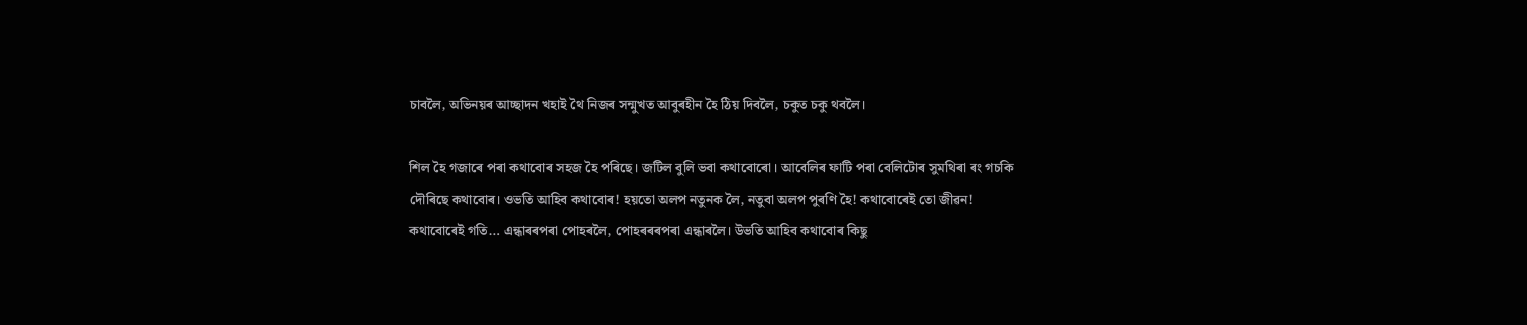চাবলৈ, অভিনয়ৰ আচ্ছাদন খহাই থৈ নিজৰ সন্মুখত আবুৰহীন হৈ ঠিয় দিবলৈ, চকুত চকু থবলৈ।

শিল হৈ গজাৰে পৰা কথাবোৰ সহজ হৈ পৰিছে। জটিল বুলি ভবা কথাবোৰো। আবেলিৰ ফাটি পৰা বেলিটোৰ সুমথিৰা ৰং গচকি দৌৰিছে কথাবোৰ। ওভতি আহিব কথাবোৰ! হয়তো অলপ নতুনক লৈ, নতুবা অলপ পুৰণি হৈ! কথাবোৰেই তো জীৱন! কথাবোৰেই গতি… এন্ধাৰৰপৰা পোহৰলৈ, পোহৰৰৰপৰা এন্ধাৰলৈ। উভতি আহিব কথাবোৰ কিছু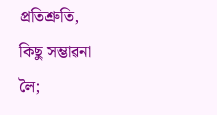প্ৰতিশ্ৰুতি, কিছু সম্ভাৱনা লৈ;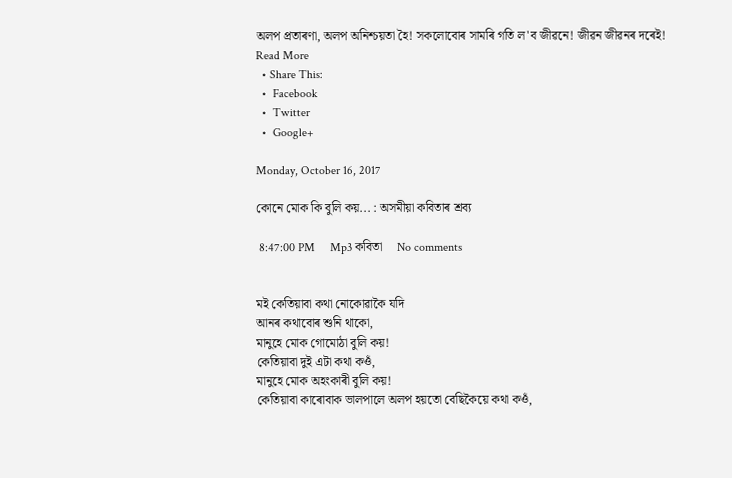অলপ প্ৰতাৰণা, অলপ অনিশ্চয়তা হৈ! সকলোবোৰ সামৰি গতি ল'ব জীৱনে! জীৱন জীৱনৰ দৰেই!
Read More
  • Share This:
  •  Facebook
  •  Twitter
  •  Google+

Monday, October 16, 2017

কোনে মোক কি বুলি কয়... : অসমীয়া কবিতাৰ শ্ৰব্য

 8:47:00 PM     Mp3 কবিতা     No comments


মই কেতিয়াবা কথা নোকোৱাকৈ যদি
আনৰ কথাবোৰ শুনি থাকো,
মানুহে মোক গোমোঠা বুলি কয়!
কেতিয়াবা দুই এটা কথা কওঁ,
মানুহে মোক অহংকাৰী বুলি কয়!
কেতিয়াবা কাৰোবাক ভালপালে অলপ হয়তো বেছিকৈয়ে কথা কওঁ,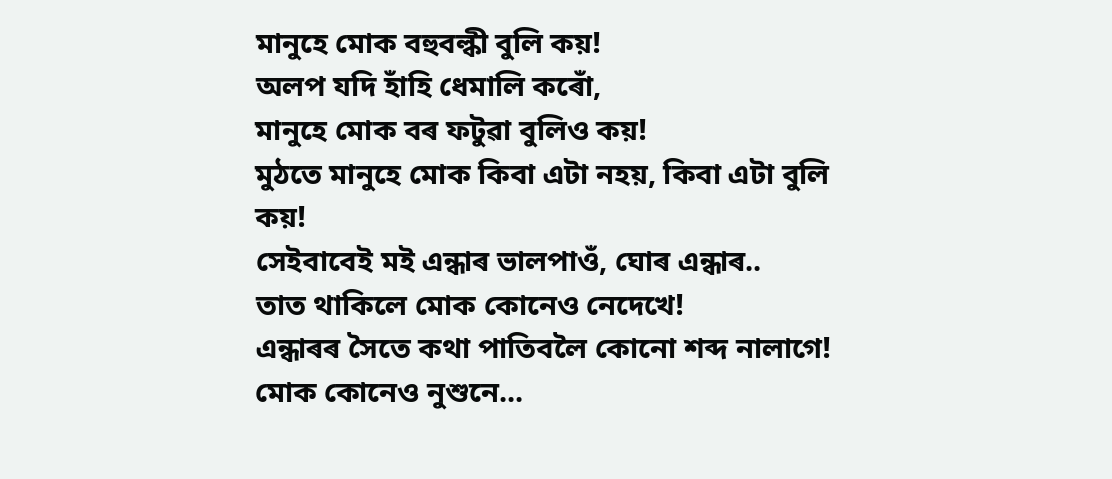মানুহে মোক বহুবল্কী বুলি কয়!
অলপ যদি হাঁহি ধেমালি কৰোঁ,
মানুহে মোক বৰ ফটুৱা বুলিও কয়!
মুঠতে মানুহে মোক কিবা এটা নহয়, কিবা এটা বুলি কয়!
সেইবাবেই মই এন্ধাৰ ভালপাওঁ, ঘোৰ এন্ধাৰ..
তাত থাকিলে মোক কোনেও নেদেখে!
এন্ধাৰৰ সৈতে কথা পাতিবলৈ কোনো শব্দ নালাগে!
মোক কোনেও নুশুনে...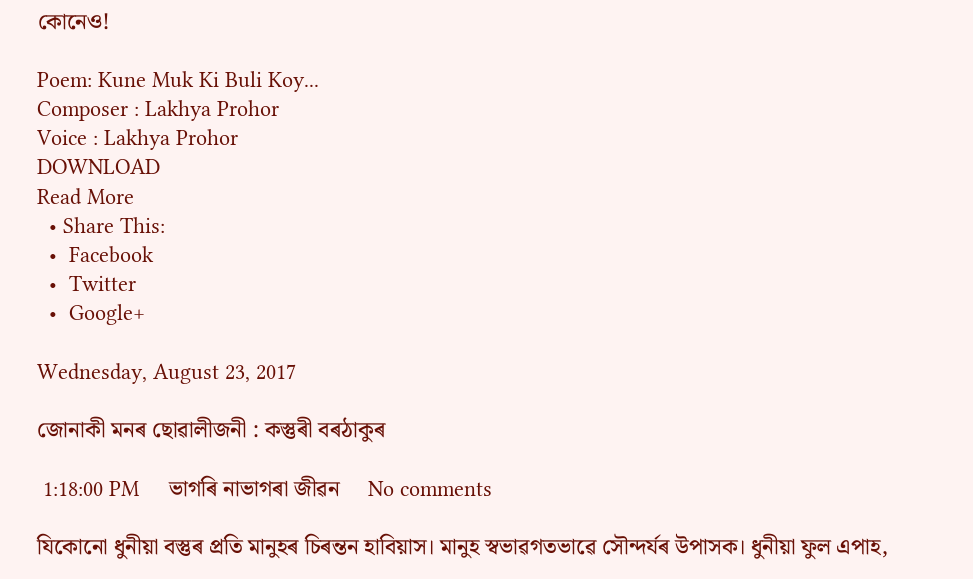কোনেও!

Poem: Kune Muk Ki Buli Koy...
Composer : Lakhya Prohor
Voice : Lakhya Prohor
DOWNLOAD
Read More
  • Share This:
  •  Facebook
  •  Twitter
  •  Google+

Wednesday, August 23, 2017

জোনাকী মনৰ ছোৱালীজনী : কস্তুৰী বৰঠাকুৰ

 1:18:00 PM     ভাগৰি নাভাগৰা জীৱন     No comments

যিকোনো ধুনীয়া বস্তুৰ প্ৰতি মানুহৰ চিৰন্তন হাবিয়াস। মানুহ স্বভাৱগতভাৱে সৌন্দৰ্যৰ উপাসক। ধুনীয়া ফুল এপাহ,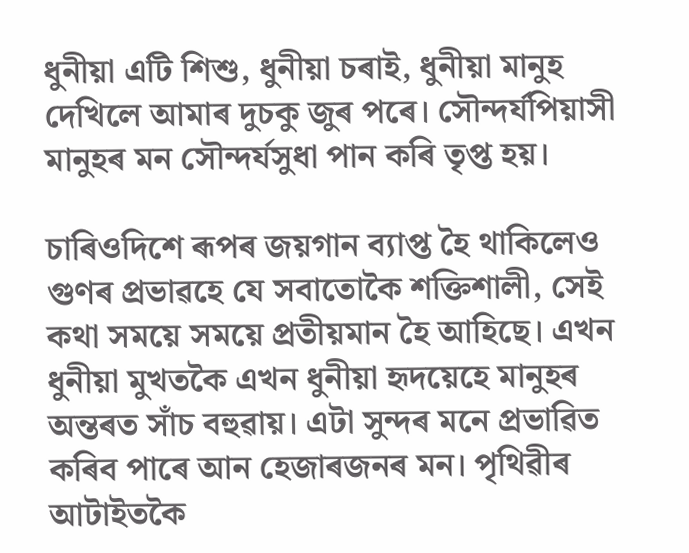ধুনীয়া এটি শিশু, ধুনীয়া চৰাই, ধুনীয়া মানুহ দেখিলে আমাৰ দুচকু জুৰ পৰে। সৌন্দৰ্যপিয়াসী মানুহৰ মন সৌন্দৰ্যসুধা পান কৰি তৃপ্ত হয়।

চাৰিওদিশে ৰূপৰ জয়গান ব্যাপ্ত হৈ থাকিলেও গুণৰ প্ৰভাৱহে যে সবাতোকৈ শক্তিশালী, সেই কথা সময়ে সময়ে প্ৰতীয়মান হৈ আহিছে। এখন ধুনীয়া মুখতকৈ এখন ধুনীয়া হৃদয়েহে মানুহৰ অন্তৰত সাঁচ বহুৱায়। এটা সুন্দৰ মনে প্ৰভাৱিত কৰিব পাৰে আন হেজাৰজনৰ মন। পৃথিৱীৰ আটাইতকৈ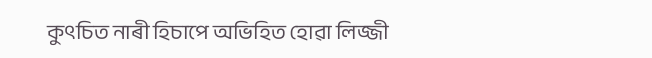কুৎচিত নাৰী হিচাপে অভিহিত হোৱা লিজ্জী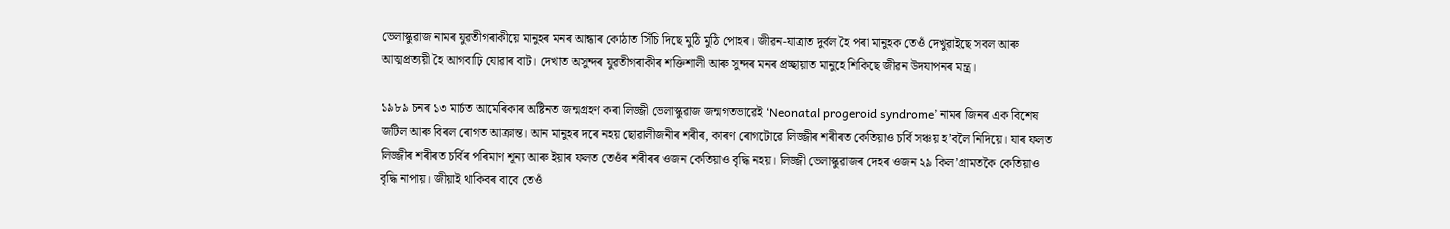ভেলাস্কুৱাজ নামৰ যুৱতীগৰাকীয়ে মানুহৰ মনৰ আন্ধাৰ কোঠাত সিঁচি দিছে মুঠি মুঠি পোহৰ। জীৱন-যাত্ৰাত দুৰ্বল হৈ পৰা মানুহক তেওঁ দেখুৱাইছে সবল আৰু আত্মপ্ৰত্যয়ী হৈ আগবাঢ়ি যোৱাৰ বাট। দেখাত অসুন্দৰ যুৱতীগৰাকীৰ শক্তিশালী আৰু সুন্দৰ মনৰ প্ৰচ্ছায়াত মানুহে শিকিছে জীৱন উদযাপনৰ মন্ত্ৰ।

১৯৮৯ চনৰ ১৩ মাৰ্চত আমেৰিকাৰ অষ্টিনত জন্মগ্ৰহণ কৰা লিজ্জী ভেলাস্কুৱাজ জন্মগতভাৱেই ‘Neonatal progeroid syndrome’ নামৰ জিনৰ এক বিশেষ জটিল আৰু বিৰল ৰোগত আক্ৰান্ত। আন মানুহৰ দৰে নহয় ছোৱালীজনীৰ শৰীৰ, কাৰণ ৰোগটোৱে লিজ্জীৰ শৰীৰত কেতিয়াও চৰ্বি সঞ্চয় হ’বলৈ নিদিয়ে। যাৰ ফলত লিজ্জীৰ শৰীৰত চৰ্বিৰ পৰিমাণ শূন্য আৰু ইয়াৰ ফলত তেওঁৰ শৰীৰৰ ওজন কেতিয়াও বৃদ্ধি নহয়। লিজ্জী ভেলাস্কুৱাজৰ দেহৰ ওজন ২৯ কিল’গ্ৰামতকৈ কেতিয়াও বৃদ্ধি নাপায়। জীয়াই থাকিবৰ বাবে তেওঁ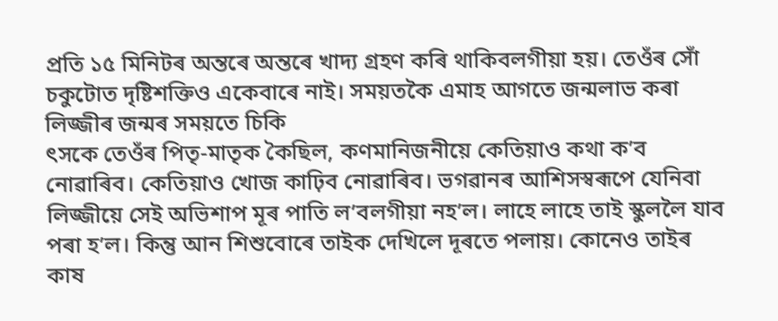প্ৰতি ১৫ মিনিটৰ অন্তৰে অন্তৰে খাদ্য গ্ৰহণ কৰি থাকিবলগীয়া হয়। তেওঁৰ সোঁ চকুটোত দৃষ্টিশক্তিও একেবাৰে নাই। সময়তকৈ এমাহ আগতে জন্মলাভ কৰা লিজ্জীৰ জন্মৰ সময়তে চিকি
ৎসকে তেওঁৰ পিতৃ-মাতৃক কৈছিল, কণমানিজনীয়ে কেতিয়াও কথা ক’ব নোৱাৰিব। কেতিয়াও খোজ কাঢ়িব নোৱাৰিব। ভগৱানৰ আশিসস্বৰূপে যেনিবা লিজ্জীয়ে সেই অভিশাপ মূৰ পাতি ল’বলগীয়া নহ’ল। লাহে লাহে তাই স্কুললৈ যাব পৰা হ’ল। কিন্তু আন শিশুবোৰে তাইক দেখিলে দূৰতে পলায়। কোনেও তাইৰ কাষ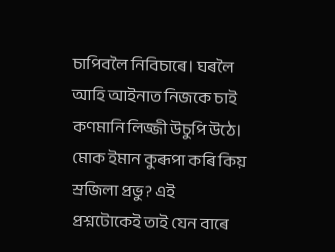চাপিবলৈ নিবিচাৰে। ঘৰলৈ আহি আইনাত নিজকে চাই কণমানি লিজ্জী উচুপি উঠে। মোক ইমান কুৰূপা কৰি কিয় স্ৰজিলা প্ৰভু? এই প্ৰশ্নটোকেই তাই যেন বাৰে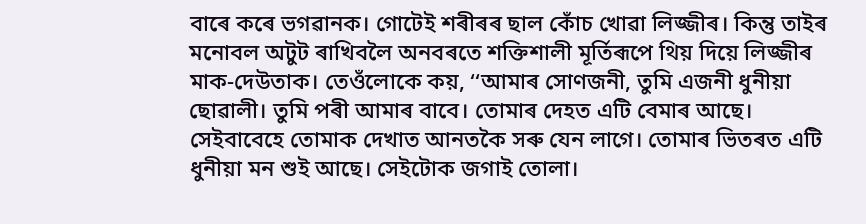বাৰে কৰে ভগৱানক। গোটেই শৰীৰৰ ছাল কোঁচ খোৱা লিজ্জীৰ। কিন্তু তাইৰ মনোবল অটুট ৰাখিবলৈ অনবৰতে শক্তিশালী মূৰ্তিৰূপে থিয় দিয়ে লিজ্জীৰ মাক-দেউতাক। তেওঁলোকে কয়, ‘‘আমাৰ সোণজনী, তুমি এজনী ধুনীয়া ছোৱালী। তুমি পৰী আমাৰ বাবে। তোমাৰ দেহত এটি বেমাৰ আছে। সেইবাবেহে তোমাক দেখাত আনতকৈ সৰু যেন লাগে। তোমাৰ ভিতৰত এটি ধুনীয়া মন শুই আছে। সেইটোক জগাই তোলা।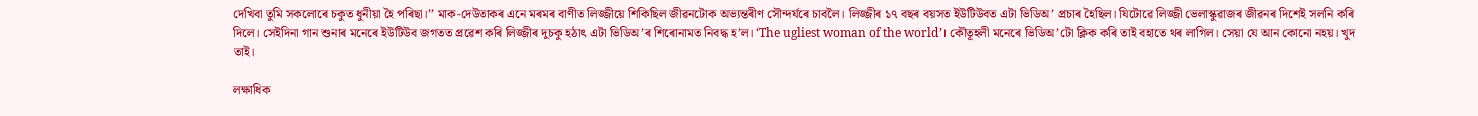দেখিবা তুমি সকলোৰে চকুত ধুনীয়া হৈ পৰিছা।’’ মাক-দেউতাকৰ এনে মৰমৰ বাণীত লিজ্জীয়ে শিকিছিল জীৱনটোক অভ্যন্তৰীণ সৌন্দৰ্যৰে চাবলৈ। লিজ্জীৰ ১৭ বছৰ বয়সত ইউটিউবত এটা ভিডিঅ’ প্ৰচাৰ হৈছিল। যিটোৱে লিজ্জী ভেলাস্কুৱাজৰ জীৱনৰ দিশেই সলনি কৰি দিলে। সেইদিনা গান শুনাৰ মনেৰে ইউটিউব জগতত প্ৰৱেশ কৰি লিজ্জীৰ দুচকু হঠাৎ এটা ভিডিঅ’ৰ শিৰোনামত নিবদ্ধ হ’ল। ‘The ugliest woman of the world’। কৌতূহলী মনেৰে ভিডিঅ’টো ক্লিক কৰি তাই বহাতে থৰ লাগিল। সেয়া যে আন কোনো নহয়। খুদ তাই।

লক্ষাধিক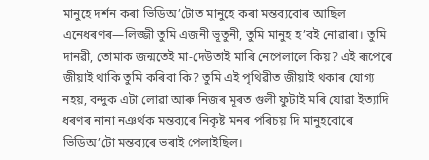মানুহে দৰ্শন কৰা ভিডিঅ’টোত মানুহে কৰা মন্তব্যবোৰ আছিল এনেধৰণৰ—লিজ্জী তুমি এজনী ভূতুনী, তুমি মানুহ হ’বই নোৱাৰা। তুমি দানৱী, তোমাক জন্মতেই মা-দেউতাই মাৰি নেপেলালে কিয়? এই ৰূপেৰে জীয়াই থাকি তুমি কৰিবা কি? তুমি এই পৃথিৱীত জীয়াই থকাৰ যোগ্য নহয়, বন্দুক এটা লোৱা আৰু নিজৰ মূৰত গুলী ফুটাই মৰি যোৱা ইত্যাদি ধৰণৰ নানা নঞৰ্থক মন্তব্যৰে নিকৃষ্ট মনৰ পৰিচয় দি মানুহবোৰে ভিডিঅ’টো মন্তব্যৰে ভৰাই পেলাইছিল।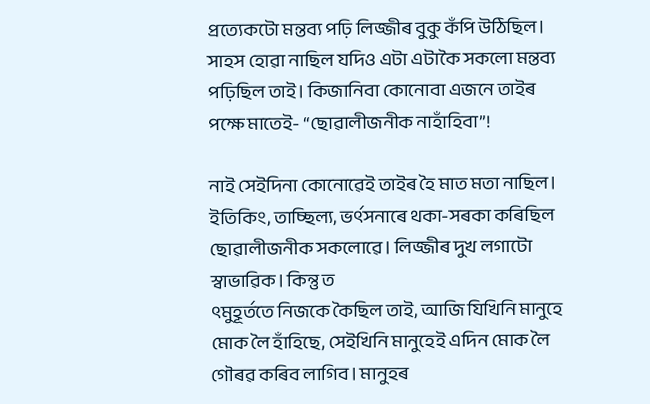প্ৰত্যেকটো মন্তব্য পঢ়ি লিজ্জীৰ বুকু কঁপি উঠিছিল। সাহস হোৱা নাছিল যদিও এটা এটাকৈ সকলো মন্তব্য পঢ়িছিল তাই। কিজানিবা কোনোবা এজনে তাইৰ পক্ষে মাতেই- ‘‘ছোৱালীজনীক নাহাঁহিবা’’!

নাই সেইদিনা কোনোৱেই তাইৰ হৈ মাত মতা নাছিল। ইতিকিং, তাচ্ছিল্য, ভৰ্ৎসনাৰে থকা-সৰকা কৰিছিল ছোৱালীজনীক সকলোৱে। লিজ্জীৰ দুখ লগাটো স্বাভাৱিক। কিন্তু ত
ৎমুহূৰ্ততে নিজকে কৈছিল তাই, আজি যিখিনি মানুহে মোক লৈ হাঁহিছে, সেইখিনি মানুহেই এদিন মোক লৈ গৌৰৱ কৰিব লাগিব। মানুহৰ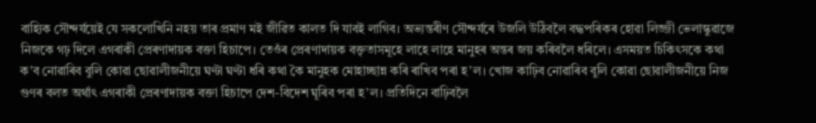বাহ্যিক সৌন্দৰ্যয়েই যে সকলোখিনি নহয় তাৰ প্ৰমাণ মই জীৱিত কালত দি যাবই লাগিব। অভ্যন্তৰীণ সৌন্দৰ্যৰে উজলি উঠিবলৈ বদ্ধপৰিকৰ হোৱা লিজ্জী ভেলাস্কুৱাজে নিজকে গঢ় দিলে এগৰাকী প্ৰেৰণাদায়ক বক্তা হিচাপে। তেওঁৰ প্ৰেৰণাদায়ক বক্তৃতাসমূহে লাহে লাহে মানুহৰ অন্তৰ জয় কৰিবলৈ ধৰিলে। এসময়ত চিকিৎসকে কথা ক’ব নোৱাৰিব বুলি কোৱা ছোৱালীজনীয়ে ঘণ্টা ঘণ্টা ধৰি কথা কৈ মানুহক মোহাচ্ছান্ন কৰি ৰাখিব পৰা হ’ল। খোজ কাঢ়িব নোৱাৰিব বুলি কোৱা ছোৱালীজনীয়ে নিজ গুণৰ বলত অৰ্থাৎ এগৰাকী প্ৰেৰণাদায়ক বক্তা হিচাপে দেশ-বিদেশ ঘূৰিব পৰা হ’ল। প্ৰতিদিনে বাঢ়িবলৈ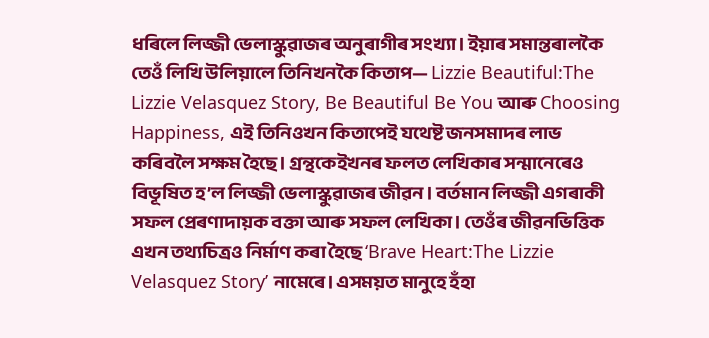ধৰিলে লিজ্জী ভেলাস্কুৱাজৰ অনুৰাগীৰ সংখ্যা। ইয়াৰ সমান্তৰালকৈ তেওঁ লিখি উলিয়ালে তিনিখনকৈ কিতাপ— Lizzie Beautiful:The Lizzie Velasquez Story, Be Beautiful Be You আৰু Choosing Happiness, এই তিনিওখন কিতাপেই যথেষ্ট জনসমাদৰ লাভ কৰিবলৈ সক্ষম হৈছে। গ্ৰন্থকেইখনৰ ফলত লেখিকাৰ সন্মানেৰেও বিভূষিত হ’ল লিজ্জী ভেলাস্কুৱাজৰ জীৱন। বৰ্তমান লিজ্জী এগৰাকী সফল প্ৰেৰণাদায়ক বক্তা আৰু সফল লেখিকা। তেওঁৰ জীৱনভিত্তিক এখন তথ্যচিত্ৰও নিৰ্মাণ কৰা হৈছে ‘Brave Heart:The Lizzie Velasquez Story’ নামেৰে। এসময়ত মানুহে হঁহা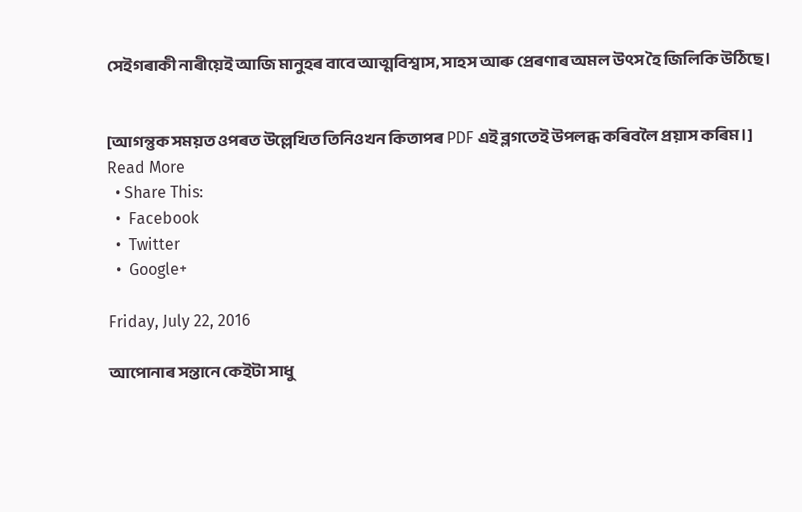সেইগৰাকী নাৰীয়েই আজি মানুহৰ বাবে আত্মবিশ্বাস, সাহস আৰু প্ৰেৰণাৰ অমল উৎস হৈ জিলিকি উঠিছে।


[আগন্তুক সময়ত ওপৰত উল্লেখিত তিনিওখন কিতাপৰ PDF এই ব্লগতেই উপলব্ধ কৰিবলৈ প্ৰয়াস কৰিম।]
Read More
  • Share This:
  •  Facebook
  •  Twitter
  •  Google+

Friday, July 22, 2016

আপোনাৰ সন্তানে কেইটা সাধু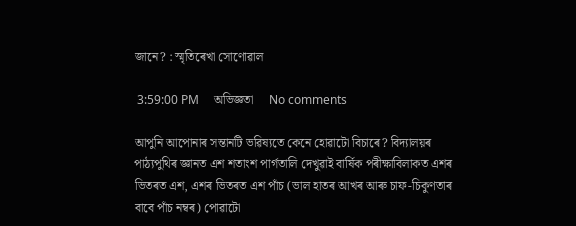জানে? : স্মৃতিৰেখা সোণোৱাল

 3:59:00 PM     অভিজ্ঞতা     No comments

আপুনি আপোনাৰ সন্তানটি ভৱিষ্যতে কেনে হোৱাটো বিচাৰে? বিদ্যালয়ৰ পাঠ্যপুথিৰ জ্ঞানত এশ শতাংশ পার্গতালি দেখুৱাই বার্ষিক পৰীক্ষাবিলাকত এশৰ ভিতৰত এশ, এশৰ ভিতৰত এশ পাঁচ (ভাল হাতৰ আখৰ আৰু চাফ-চিকুণতাৰ বাবে পাঁচ নম্বৰ) পোৱাটো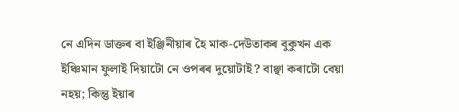নে এদিন ডাক্তৰ বা ইঞ্জিনীয়াৰ হৈ মাক-দেউতাকৰ বুকুখন এক ইঞ্চিমান ফুলাই দিয়াটো নে ওপৰৰ দুয়োটাই? বাঞ্ছা কৰাটো বেয়া নহয়; কিন্তু ইয়াৰ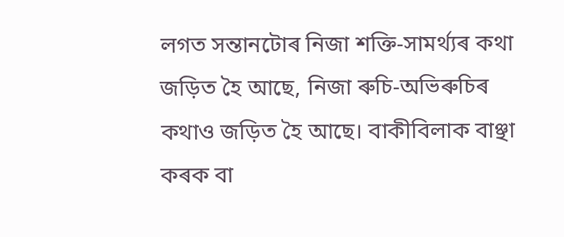লগত সন্তানটোৰ নিজা শক্তি-সামর্থ্যৰ কথা জড়িত হৈ আছে, নিজা ৰুচি-অভিৰুচিৰ কথাও জড়িত হৈ আছে। বাকীবিলাক বাঞ্ছা কৰক বা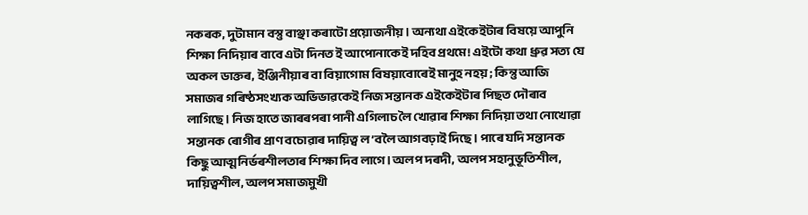নকৰক, দুটামান বস্তু বাঞ্ছা কৰাটো প্ৰয়োজনীয়। অন্যথা এইকেইটাৰ বিষয়ে আপুনি শিক্ষা নিদিয়াৰ বাবে এটা দিনত ই আপোনাকেই দহিব প্ৰথমে! এইটো কথা ধ্ৰুৱ সত্য যে অকল ডাক্তৰ, ইঞ্জিনীয়াৰ বা বিয়াগোম বিষয়াবোৰেই মানুহ নহয়; কিন্তু আজি সমাজৰ গৰিষ্ঠসংখ্যক অভিভাৱকেই নিজ সন্তানক এইকেইটাৰ পিছত দৌৰাব লাগিছে। নিজ হাতে জাৰৰপৰা পানী এগিলাচ লৈ খোৱাৰ শিক্ষা নিদিয়া তথা নোখোৱা সন্তানক ৰোগীৰ প্ৰাণ বচোৱাৰ দায়িত্ব ল’বলৈ আগবঢ়াই দিছে। পাৰে যদি সন্তানক কিছু আত্মনির্ভৰশীলতাৰ শিক্ষা দিব লাগে। অলপ দৰদী, অলপ সহানুভূতিশীল, দায়িত্বশীল, অলপ সমাজমুখী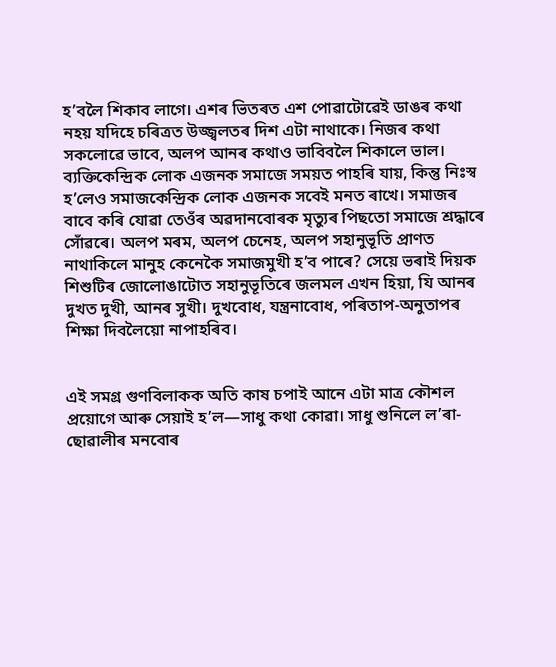হ’বলৈ শিকাব লাগে। এশৰ ভিতৰত এশ পোৱাটোৱেই ডাঙৰ কথা নহয় যদিহে চৰিত্ৰত উজ্জ্বলতৰ দিশ এটা নাথাকে। নিজৰ কথা সকলোৱে ভাবে, অলপ আনৰ কথাও ভাবিবলৈ শিকালে ভাল। ব্যক্তিকেন্দ্ৰিক লোক এজনক সমাজে সময়ত পাহৰি যায়, কিন্তু নিঃস্ব হ’লেও সমাজকেন্দ্ৰিক লোক এজনক সবেই মনত ৰাখে। সমাজৰ বাবে কৰি যোৱা তেওঁৰ অৱদানবোৰক মৃত্যুৰ পিছতো সমাজে শ্ৰদ্ধাৰে সোঁৱৰে। অলপ মৰম, অলপ চেনেহ, অলপ সহানুভূতি প্ৰাণত নাথাকিলে মানুহ কেনেকৈ সমাজমুখী হ’ব পাৰে? সেয়ে ভৰাই দিয়ক শিশুটিৰ জোলোঙাটোত সহানুভূতিৰে জলমল এখন হিয়া, যি আনৰ দুখত দুখী, আনৰ সুখী। দুখবোধ, যন্ত্ৰনাবোধ, পৰিতাপ-অনুতাপৰ শিক্ষা দিবলৈয়ো নাপাহৰিব।


এই সমগ্ৰ গুণবিলাকক অতি কাষ চপাই আনে এটা মাত্ৰ কৌশল প্ৰয়োগে আৰু সেয়াই হ’ল—সাধু কথা কোৱা। সাধু শুনিলে ল’ৰা-ছোৱালীৰ মনবোৰ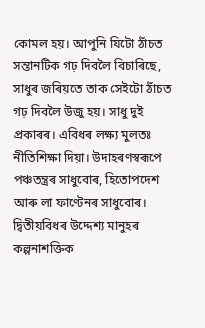কোমল হয়। আপুনি যিটো ঠাঁচত সন্তানটিক গঢ় দিবলৈ বিচাৰিছে, সাধুৰ জৰিয়তে তাক সেইটো ঠাঁচত গঢ় দিবলৈ উজু হয়। সাধু দুই প্ৰকাৰৰ। এবিধৰ লক্ষ্য মুলতঃ নীতিশিক্ষা দিয়া। উদাহৰণস্বৰূপে পঞ্চতন্ত্ৰৰ সাধুবোৰ, হিতোপদেশ আৰু লা ফাণ্টেনৰ সাধুবোৰ। দ্বিতীয়বিধৰ উদ্দেশ্য মানুহৰ কল্পনাশক্তিক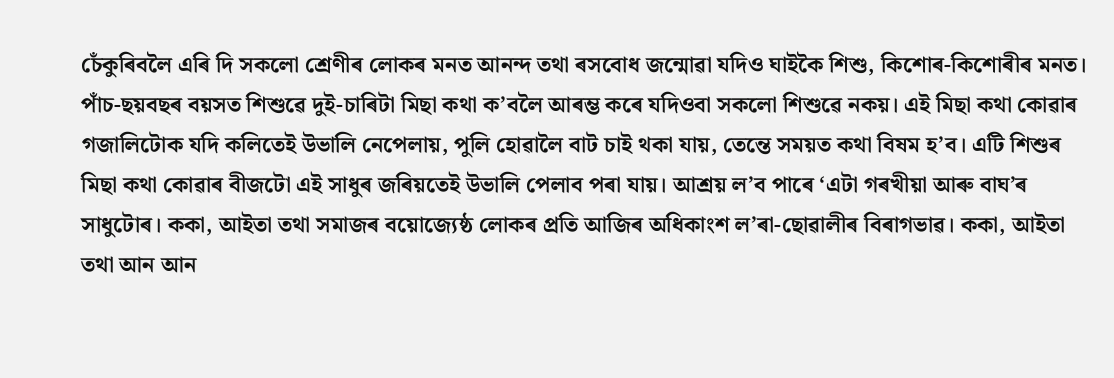চেঁকুৰিবলৈ এৰি দি সকলো শ্ৰেণীৰ লোকৰ মনত আনন্দ তথা ৰসবোধ জন্মোৱা যদিও ঘাইকৈ শিশু, কিশোৰ-কিশোৰীৰ মনত। পাঁচ-ছয়বছৰ বয়সত শিশুৱে দুই-চাৰিটা মিছা কথা ক’বলৈ আৰম্ভ কৰে যদিওবা সকলো শিশুৱে নকয়। এই মিছা কথা কোৱাৰ গজালিটোক যদি কলিতেই উভালি নেপেলায়, পুলি হোৱালৈ বাট চাই থকা যায়, তেন্তে সময়ত কথা বিষম হ’ব। এটি শিশুৰ মিছা কথা কোৱাৰ বীজটো এই সাধুৰ জৰিয়তেই উভালি পেলাব পৰা যায়। আশ্ৰয় ল’ব পাৰে ‘এটা গৰখীয়া আৰু বাঘ’ৰ সাধুটোৰ। ককা, আইতা তথা সমাজৰ বয়োজ্যেষ্ঠ লোকৰ প্ৰতি আজিৰ অধিকাংশ ল’ৰা-ছোৱালীৰ বিৰাগভাৱ। ককা, আইতা তথা আন আন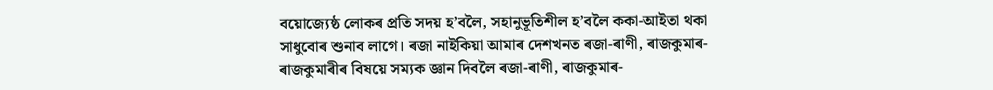বয়োজ্যেষ্ঠ লোকৰ প্ৰতি সদয় হ’বলৈ, সহানুভূতিশীল হ’বলৈ ককা-আইতা থকা সাধুবোৰ শুনাব লাগে। ৰজা নাইকিয়া আমাৰ দেশখনত ৰজা-ৰাণী, ৰাজকুমাৰ-ৰাজকুমাৰীৰ বিষয়ে সম্যক জ্ঞান দিবলৈ ৰজা-ৰাণী, ৰাজকুমাৰ-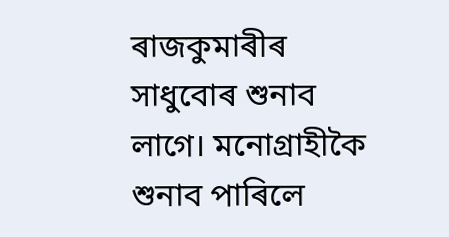ৰাজকুমাৰীৰ সাধুবোৰ শুনাব লাগে। মনোগ্ৰাহীকৈ শুনাব পাৰিলে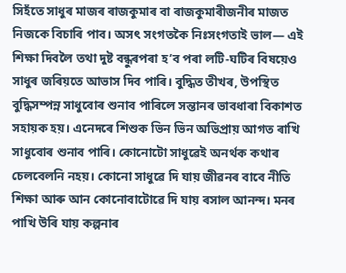সিহঁতে সাধুৰ মাজৰ ৰাজকুমাৰ বা ৰাজকুমাৰীজনীৰ মাজত নিজকে বিচাৰি পাব। অসৎ সংগতকৈ নিঃসংগতাই ভাল— এই শিক্ষা দিবলৈ তথা দুষ্ট বন্ধুৰপৰা হ’ব পৰা লটি-ঘটিৰ বিষয়েও সাধুৰ জৰিয়তে আভাস দিব পাৰি। বুদ্ধিত তীখৰ, উপস্থিত বুদ্ধিসম্পন্ন সাধুবোৰ শুনাব পাৰিলে সন্তানৰ ভাবধাৰা বিকাশত সহায়ক হয়। এনেদৰে শিশুক ভিন ভিন অভিপ্ৰায় আগত ৰাখি সাধুবোৰ শুনাব পাৰি। কোনোটো সাধুৱেই অনর্থক কথাৰ চেলবেলনি নহয়। কোনো সাধুৱে দি যায় জীৱনৰ বাবে নীতি শিক্ষা আৰু আন কোনোবাটোৱে দি যায় ৰসাল আনন্দ। মনৰ পাখি উৰি যায় কল্পনাৰ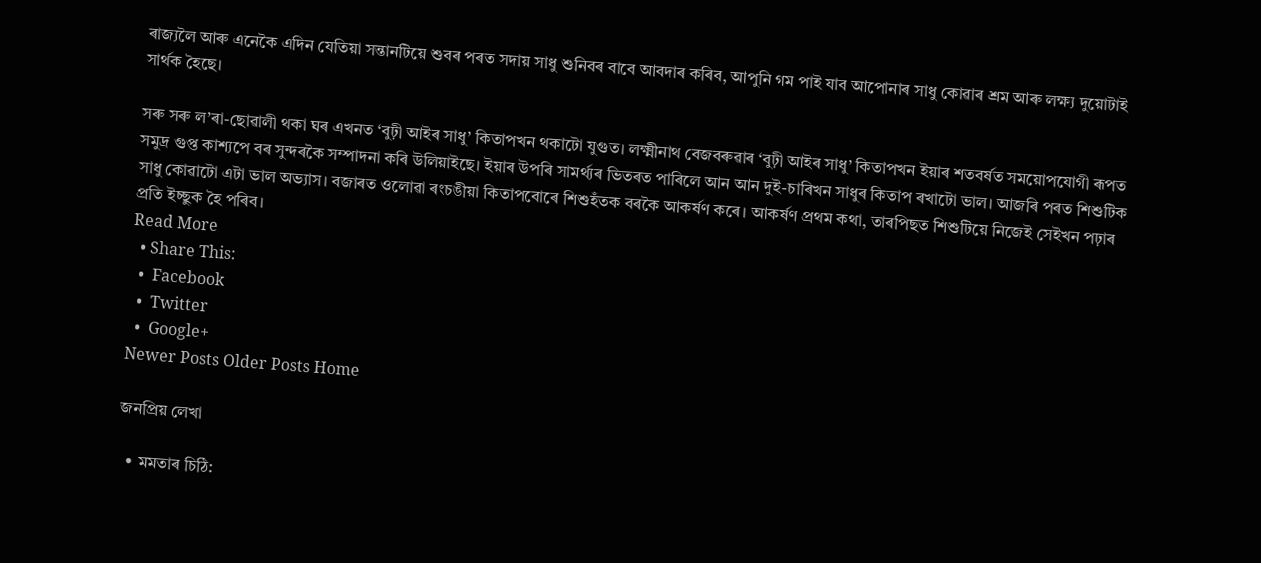ৰাজ্যলৈ আৰু এনেকৈ এদিন যেতিয়া সন্তানটিয়ে শুবৰ পৰত সদায় সাধু শুনিবৰ বাবে আবদাৰ কৰিব, আপুনি গম পাই যাব আপোনাৰ সাধু কোৱাৰ শ্ৰম আৰু লক্ষ্য দুয়োটাই সার্থক হৈছে।

সৰু সৰু ল’ৰা-ছোৱালী থকা ঘৰ এখনত ‘বুঢ়ী আইৰ সাধু’ কিতাপখন থকাটো যুগুত। লক্ষ্মীনাথ বেজবৰুৱাৰ ‘বুঢ়ী আইৰ সাধু’ কিতাপখন ইয়াৰ শতবর্ষত সময়োপযোগী ৰূপত সমুদ্ৰ গুপ্ত কাশ্যপে বৰ সুন্দৰকৈ সম্পাদনা কৰি উলিয়াইছে। ইয়াৰ উপৰি সামর্থ্যৰ ভিতৰত পাৰিলে আন আন দুই-চাৰিখন সাধুৰ কিতাপ ৰখাটো ভাল। আজৰি পৰত শিশুটিক সাধু কোৱাটো এটা ভাল অভ্যাস। বজাৰত ওলোৱা ৰংচঙীয়া কিতাপবোৰে শিশুহঁতক বৰকৈ আকর্ষণ কৰে। আকর্ষণ প্ৰথম কথা, তাৰপিছত শিশুটিয়ে নিজেই সেইখন পঢ়াৰ প্ৰতি ইচ্ছুক হৈ পৰিব।
Read More
  • Share This:
  •  Facebook
  •  Twitter
  •  Google+
Newer Posts Older Posts Home

জনপ্ৰিয় লেখা

  • মমতাৰ চিঠি: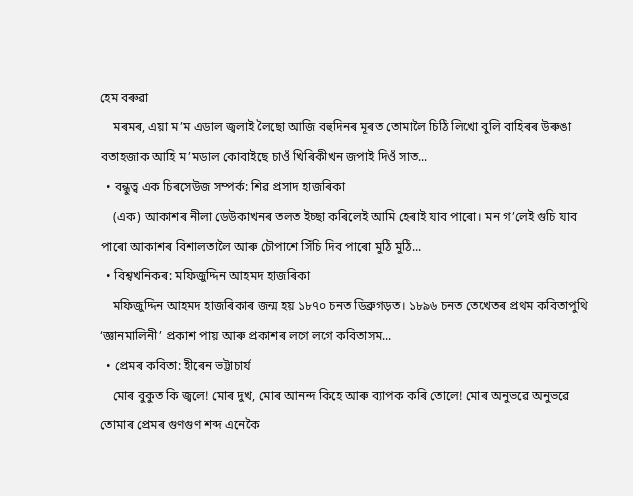হেম বৰুৱা
    মৰমৰ, এয়া ম’ম এডাল জ্বলাই লৈছো আজি বহুদিনৰ মূৰত তোমালৈ চিঠি লিখো বুলি বাহিৰৰ উৰুঙা বতাহজাক আহি ম’মডাল কোবাইছে চাওঁ খিৰিকীখন জপাই দিওঁ সাত...
  • বন্ধুত্ব এক চিৰসেউজ সম্পৰ্ক: শিৱ প্ৰসাদ হাজৰিকা
    (এক) আকাশৰ নীলা ডেউকাখনৰ তলত ইচ্ছা কৰিলেই আমি হেৰাই যাব পাৰো। মন গ’লেই গুচি যাব পাৰো আকাশৰ বিশালতালৈ আৰু চৌপাশে সিঁচি দিব পাৰো মুঠি মুঠি...
  • বিশ্বখনিকৰ: মফিজুদ্দিন আহমদ হাজৰিকা
    মফিজুদ্দিন আহমদ হাজৰিকাৰ জন্ম হয় ১৮৭০ চনত ডিব্রুগড়ত। ১৮৯৬ চনত তেখেতৰ প্রথম কবিতাপুথি ‘জ্ঞানমালিনী’ প্রকাশ পায় আৰু প্রকাশৰ লগে লগে কবিতাসম...
  • প্ৰেমৰ কবিতা: হীৰেন ভট্টাচাৰ্য
    মোৰ বুকুত কি জ্বলে! মোৰ দুখ, মোৰ আনন্দ কিহে আৰু ব্যাপক কৰি তোলে! মোৰ অনুভৱে অনুভৱে তোমাৰ প্ৰেমৰ গুণগুণ শব্দ এনেকৈ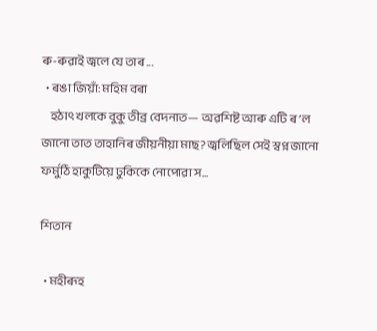ৰু-ৰুৱাই জ্বলে যে তাৰ ...
  • ৰঙা জিয়াঁ: মহিম বৰা
    হঠাৎ খলকে বুকু তীব্ৰ বেদনাত— অৱশিষ্ট আৰু এটি ৰ’ল জানো তাত তাহানিৰ জীয়নীয়া মাছ? জ্বলিছিল সেই স্বপ্ন জানো ফৰ্মুঠি হাকুটিয়ে ঢুকিকে নোপোৱা স...

শিতান

  • মহীৰূহ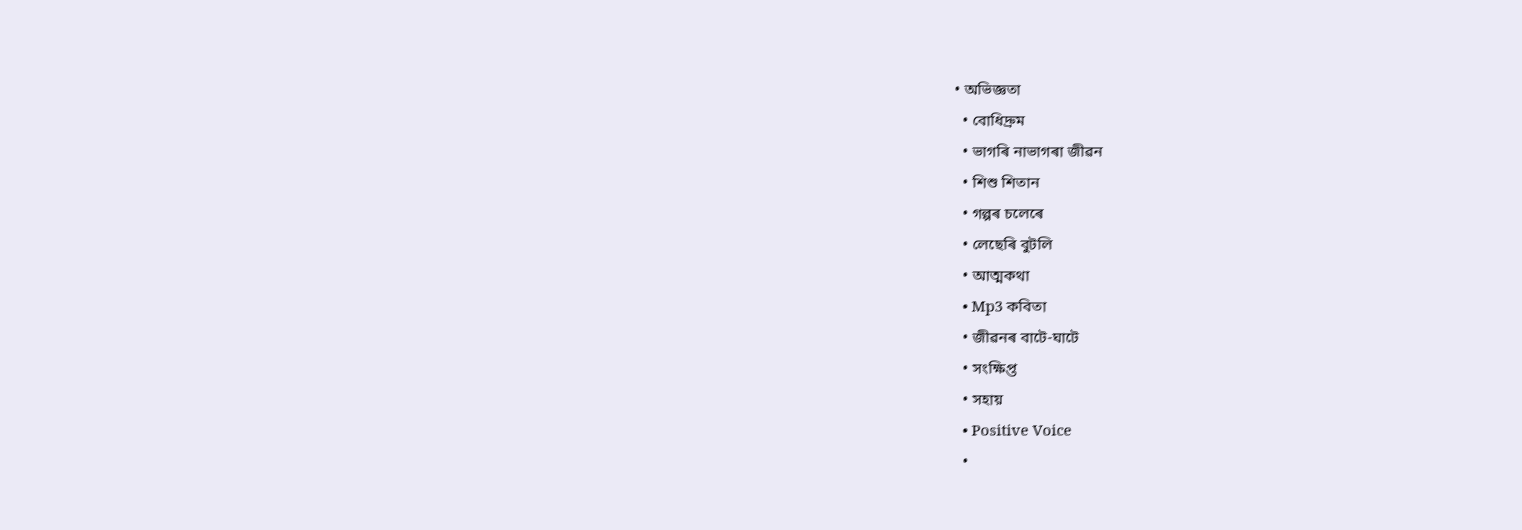• অভিজ্ঞতা
  • বোধিদ্রুম
  • ভাগৰি নাভাগৰা জীৱন
  • শিশু শিতান
  • গল্পৰ চলেৰে
  • লেছেৰি বুটলি
  • আত্মকথা
  • Mp3 কবিতা
  • জীৱনৰ বাটে-ঘাটে
  • সংক্ষিপ্ত
  • সহায়
  • Positive Voice
  •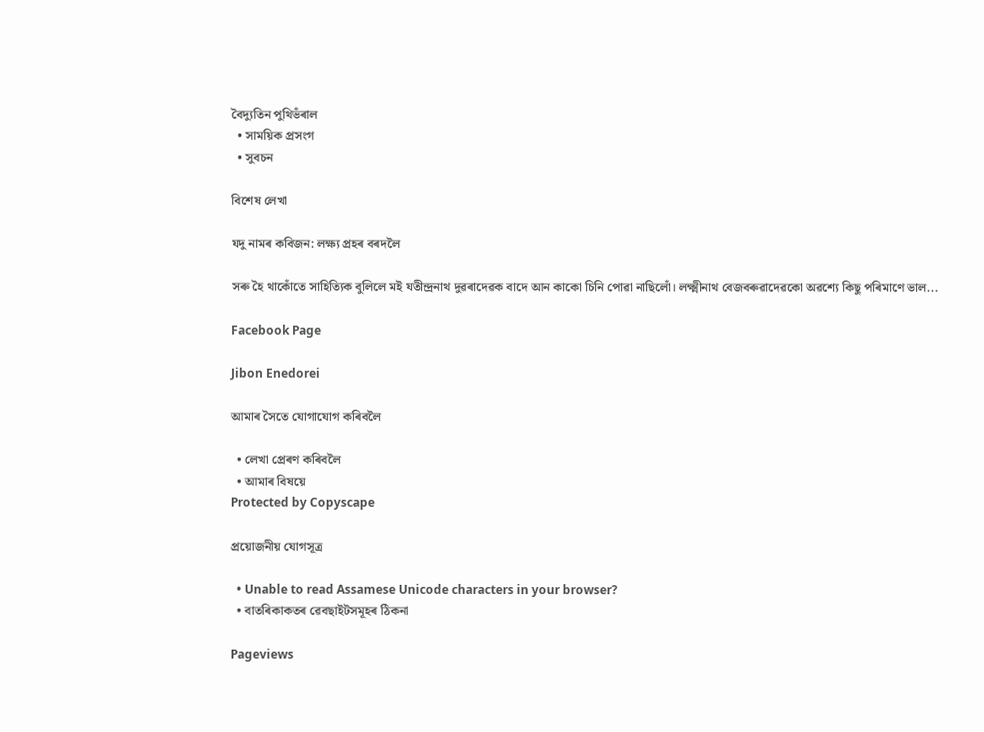বৈদ্যুতিন পুথিভঁৰাল
  • সাময়িক প্ৰসংগ
  • সুবচন

বিশেষ লেখা

যদু নামৰ কবিজন: লক্ষ্য প্ৰহৰ বৰদলৈ

সৰু হৈ থাকোঁতে সাহিত্যিক বুলিলে মই যতীন্দ্ৰনাথ দুৱৰাদেৱক বাদে আন কাকো চিনি পোৱা নাছিলোঁ। লক্ষ্মীনাথ বেজবৰুৱাদেৱকো অৱশ্যে কিছু পৰিমাণে ভাল...

Facebook Page

Jibon Enedorei

আমাৰ সৈতে যোগাযোগ কৰিবলৈ

  • লেখা প্ৰেৰণ কৰিবলৈ
  • আমাৰ বিষয়ে
Protected by Copyscape

প্ৰয়োজনীয় যোগসূত্ৰ

  • Unable to read Assamese Unicode characters in your browser?
  • বাতৰিকাকতৰ ৱেবছাইটসমূহৰ ঠিকনা

Pageviews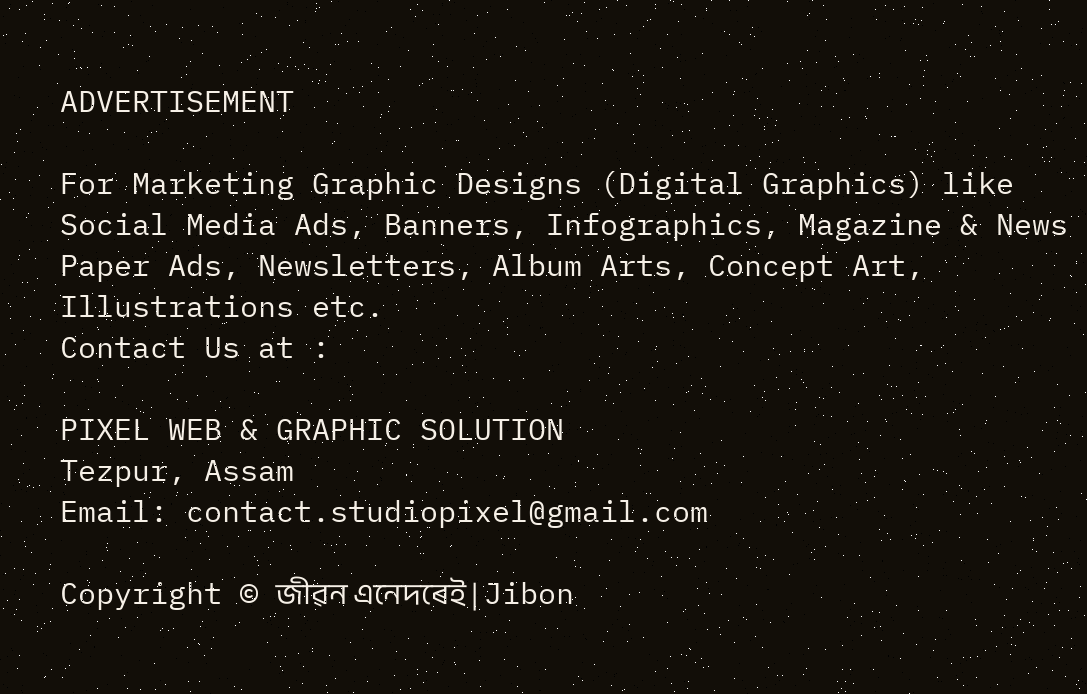ADVERTISEMENT

For Marketing Graphic Designs (Digital Graphics) like Social Media Ads, Banners, Infographics, Magazine & News Paper Ads, Newsletters, Album Arts, Concept Art, Illustrations etc.
Contact Us at :

PIXEL WEB & GRAPHIC SOLUTION
Tezpur, Assam
Email: contact.studiopixel@gmail.com

Copyright © জীৱন এনেদৰেই | Jibon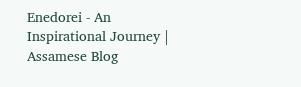Enedorei - An Inspirational Journey | Assamese Blog